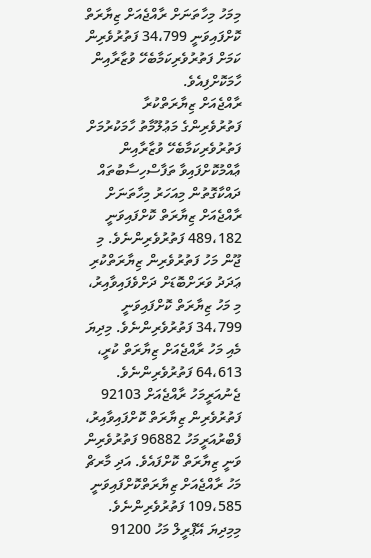މިމަހު މިހާތަނަށް ރާއްޖެއަށް ޒިޔާރަތް ކޮށްފައިވަނީ 34،799 ފަތުރުވެރިން ކަމަށް ފަތުރުވެރިކަމާބެހޭ ވުޒާރާއިން ހާމަކޮށްފިއެވެ.
ރާއްޖެއަށް ޒިޔާރަތްކުރާ ފަތުރުވެރިންގެ މަޢުލޫމާތު ހާމަކުރުމަށް ފަތުރުވެރިކަމާބެހޭ ވުޒާރާއިން ޢާއްމުކޮށްފައިވާ ތަފާސްހިސާބުތައް ދައްކާގޮތުން މިއަހަރު މިހާތަނަށް ރާއްޖެއަށް ޒިޔާރަތް ކޮށްފައިވަނީ 489،182 ފަތުރުވެރިންނެވެ. މި ޖޫން މަހު ފަތުރުވެރިން ޒިޔާރަތްކުރި ޢަދަދު ވަރަށްބޮޑަށް ދަށްވެފައިވާއިރު، މި މަހު ޒިޔާރަތް ކޮށްފައިވަނީ 34،799 ފަތުރުވެރިންނެވެ. މިދިޔަ މެއި މަހު ރާއްޖެއަށް ޒިޔާރަތް ކުރީ، 64،613 ފަތުރުވެރިންނެވެ. ޖެނުއަރީމަހު ރާއްޖެއަށް 92103 ފަތުރުވެރިން ޒިޔާރަތް ކޮށްފައިވާއިރު، ފެބްރުއަރީމަހު 96882 ފަތުރުވެރިން ވަނީ ޒިޔާރަތް ކޮށްފައެވެ. އަދި މާރޗް މަހު ރާއްޖެއަށް ޒިޔާރަތްކޮށްފައިވަނީ 109،585 ފަތުރުވެރިންނެވެ. މިމިދިޔަ އޭޕްރީލް މަހު 91200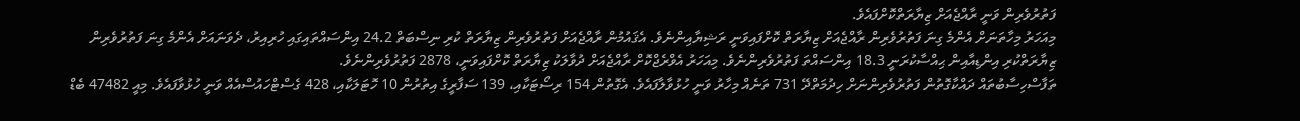ފަތުރުވެރިން ވަނީ ރާއްޖެއަށް ޒިޔާރަތްކޮށްފައެވެ.
މިއަހަރު މިހާތަނަށް އެންމެ ގިނަ ފަތުރުވެރިން ރާއްޖެއަށް ޒިޔާރަތް ކޮށްފައިވަނީ ރަޝިޔާއިންނެވެ. އެޤައުމުން ރާއްޖެއަށް ފަތުރުވެރިން ޒިޔާރަތް ކުރި ނިސްބަތް 24.2 އިންސައްތައިގައި ހުރިއިރު، ދެވަނައަށް އެންމެ ގިނަ ފަތުރުވެރިން ޒިޔާރަތްކުރި އިންޑިއާއިން ޙިއްސާކުރަނީ 18.3 އިންސައްތަ ފަތުރުވެރިންނެވެ. މިއަހަރު އެވްރެޖްކޮށް ރާއްޖެއަށް ދުވާލަކު ޒިޔާރަތް ކޮށްފައިވަނީ، 2878 ފަތުރުވެރިންނެވެ.
ތަފާސްހިސާބުތައް ދައްކާގޮތުން ފަތުރުވެރިންނަށް ހިދުމަތްދޭ 731 ތަނެއް މިހާރު ވަނީ ހުޅުވާލާފައެވެ. އެގޮތުން 154 ރިސޯޓަކާއި، 139 ސަފާރީގެ އިތުރުން 10 ހޮޓަލަކާއި، 428 ގެސްޓްހައުސްއެއް ވަނީ ހުޅުވާފައެވެ. މިއީ 47482 ބެޑް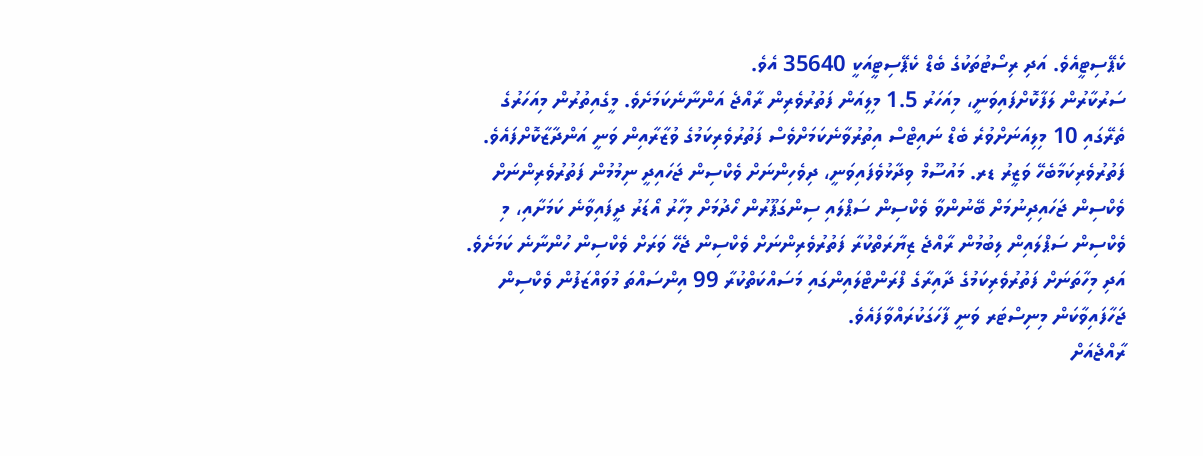ކެޕޭސިޓީއެވެ. އަދި ރިސޯޓުތަކުގެ ބެޑް ކެޕޭސިޓީއަކީ 35640 އެވެ.
ސަރުކާރުން ލަފާކޮށްފައިވަނީ، މިއަހަރު 1.5 މިލިއަން ފަތުރުވެރިން ރާއްޖެ އަންނާނެކަމަށެވެ. މީގެއިތުރުން މިއަހަރުގެ ތެރޭގައި 10 މިލިއަނަށްވުރެ ބެޑް ނައިޓްސް އިތުރުވާނެކަމަށްވެސް ފަތުރުވެރިކަމުގެ ވުޒާރާއިން ވަނީ އަންދާޒާކޮށްފައެވެ.
ފަތުރުވެރިކަމާބެހޭ ވަޒީރު ޑރ. މައުސޫމް ވިދާޅުވެފައިވަނީ، ދިވެހިންނަށް ވެކްސިން ޖަހައިދީ ނިމުމުން ފަތުރުވެރިންނަށް ވެކްސިން ޖަހައިދިނުމަށް ބޭނުންވާ ވެކްސިން ސަޕްލައި ސިންގަޕޫރުން ހޯދުމަށް މިހާރު އޯޑަރު ދީފައިވާނެ ކަމަށާއި، މި ވެކްސިން ސަޕްލައިން ލިބުމުން ރާއްޖެ ޒިޔާރަތްކުރާ ފަތުރުވެރިންނަށް ވެކްސިން ޖެހޭ ވަރަށް ވެކްސިން ހުންނާނެ ކަމަށެވެ. އަދި މިހާތަނަށް ފަތުރުވެރިކަމުގެ ދާއިރާގެ ފްރަންޓްލައިންގައި މަސައްކަތްކުރާ 99 އިންސައްތަ މުވައްޒަފުން ވެކްސިން ޖަހާފައިވާކަން މިނިސްޓަރ ވަނީ ފާހަގަކުރައްވާފައެވެ.
ރާއްޖެއަށް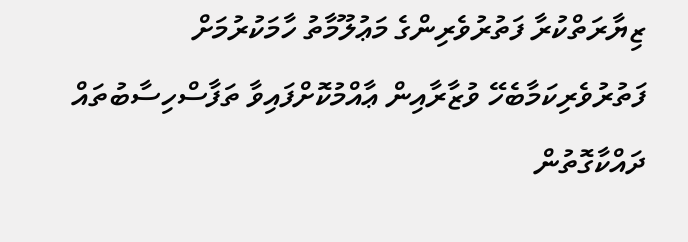ޒިޔާރަތްކުރާ ފަތުރުވެރިންގެ މަޢުލޫމާތު ހާމަކުރުމަށް ފަތުރުވެރިކަމާބެހޭ ވުޒާރާއިން ޢާއްމުކޮށްފައިވާ ތަފާސްހިސާބުތައް ދައްކާގޮތުން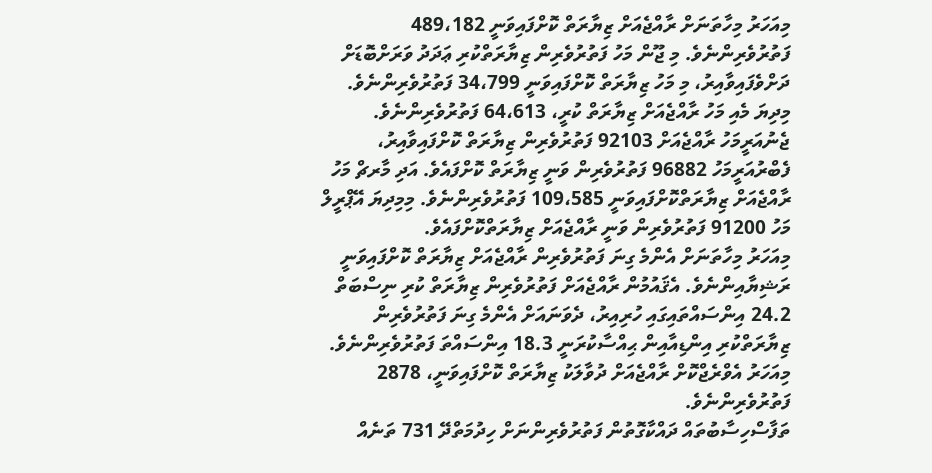މިއަހަރު މިހާތަނަށް ރާއްޖެއަށް ޒިޔާރަތް ކޮށްފައިވަނީ 489،182 ފަތުރުވެރިންނެވެ. މި ޖޫން މަހު ފަތުރުވެރިން ޒިޔާރަތްކުރި ޢަދަދު ވަރަށްބޮޑަށް ދަށްވެފައިވާއިރު، މި މަހު ޒިޔާރަތް ކޮށްފައިވަނީ 34،799 ފަތުރުވެރިންނެވެ. މިދިޔަ މެއި މަހު ރާއްޖެއަށް ޒިޔާރަތް ކުރީ، 64،613 ފަތުރުވެރިންނެވެ. ޖެނުއަރީމަހު ރާއްޖެއަށް 92103 ފަތުރުވެރިން ޒިޔާރަތް ކޮށްފައިވާއިރު، ފެބްރުއަރީމަހު 96882 ފަތުރުވެރިން ވަނީ ޒިޔާރަތް ކޮށްފައެވެ. އަދި މާރޗް މަހު ރާއްޖެއަށް ޒިޔާރަތްކޮށްފައިވަނީ 109،585 ފަތުރުވެރިންނެވެ. މިމިދިޔަ އޭޕްރީލް މަހު 91200 ފަތުރުވެރިން ވަނީ ރާއްޖެއަށް ޒިޔާރަތްކޮށްފައެވެ.
މިއަހަރު މިހާތަނަށް އެންމެ ގިނަ ފަތުރުވެރިން ރާއްޖެއަށް ޒިޔާރަތް ކޮށްފައިވަނީ ރަޝިޔާއިންނެވެ. އެޤައުމުން ރާއްޖެއަށް ފަތުރުވެރިން ޒިޔާރަތް ކުރި ނިސްބަތް 24.2 އިންސައްތައިގައި ހުރިއިރު، ދެވަނައަށް އެންމެ ގިނަ ފަތުރުވެރިން ޒިޔާރަތްކުރި އިންޑިއާއިން ޙިއްސާކުރަނީ 18.3 އިންސައްތަ ފަތުރުވެރިންނެވެ. މިއަހަރު އެވްރެޖްކޮށް ރާއްޖެއަށް ދުވާލަކު ޒިޔާރަތް ކޮށްފައިވަނީ، 2878 ފަތުރުވެރިންނެވެ.
ތަފާސްހިސާބުތައް ދައްކާގޮތުން ފަތުރުވެރިންނަށް ހިދުމަތްދޭ 731 ތަނެއް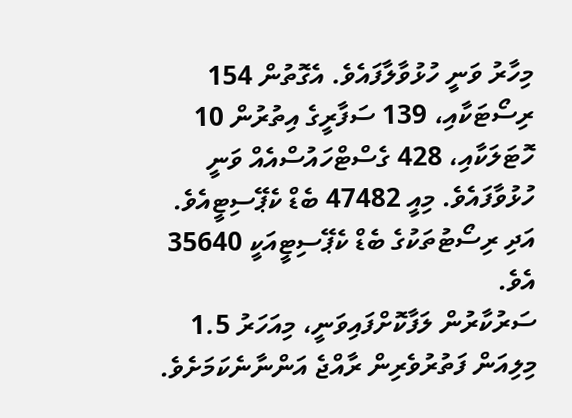މިހާރު ވަނީ ހުޅުވާލާފައެވެ. އެގޮތުން 154 ރިސޯޓަކާއި، 139 ސަފާރީގެ އިތުރުން 10 ހޮޓަލަކާއި، 428 ގެސްޓްހައުސްއެއް ވަނީ ހުޅުވާފައެވެ. މިއީ 47482 ބެޑް ކެޕޭސިޓީއެވެ. އަދި ރިސޯޓުތަކުގެ ބެޑް ކެޕޭސިޓީއަކީ 35640 އެވެ.
ސަރުކާރުން ލަފާކޮށްފައިވަނީ، މިއަހަރު 1.5 މިލިއަން ފަތުރުވެރިން ރާއްޖެ އަންނާނެކަމަށެވެ.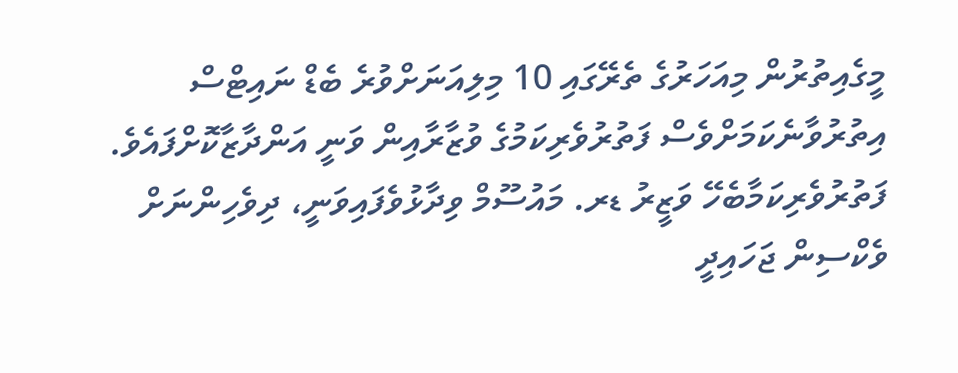މީގެއިތުރުން މިއަހަރުގެ ތެރޭގައި 10 މިލިއަނަށްވުރެ ބެޑް ނައިޓްސް އިތުރުވާނެކަމަށްވެސް ފަތުރުވެރިކަމުގެ ވުޒާރާއިން ވަނީ އަންދާޒާކޮށްފައެވެ.
ފަތުރުވެރިކަމާބެހޭ ވަޒީރު ޑރ. މައުސޫމް ވިދާޅުވެފައިވަނީ، ދިވެހިންނަށް ވެކްސިން ޖަހައިދީ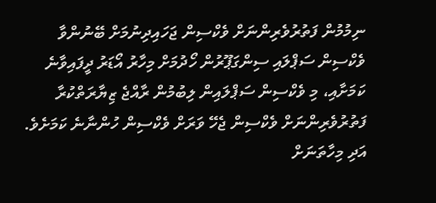ނިމުމުން ފަތުރުވެރިންނަށް ވެކްސިން ޖަހައިދިނުމަށް ބޭނުންވާ ވެކްސިން ސަޕްލައި ސިންގަޕޫރުން ހޯދުމަށް މިހާރު އޯޑަރު ދީފައިވާނެ ކަމަށާއި، މި ވެކްސިން ސަޕްލައިން ލިބުމުން ރާއްޖެ ޒިޔާރަތްކުރާ ފަތުރުވެރިންނަށް ވެކްސިން ޖެހޭ ވަރަށް ވެކްސިން ހުންނާނެ ކަމަށެވެ. އަދި މިހާތަނަށް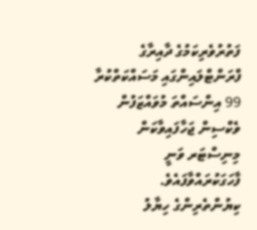ފަތުރުވެރިކަމުގެ ދާއިރާގެ ފްރަންޓްލައިންގައި މަސައްކަތްކުރާ 99 އިންސައްތަ މުވައްޒަފުން ވެކްސިން ޖަހާފައިވާކަން މިނިސްޓަރ ވަނީ ފާހަގަކުރައްވާފައެވެ.
ކިޔުންތެރިންގެ ހިޔާލު